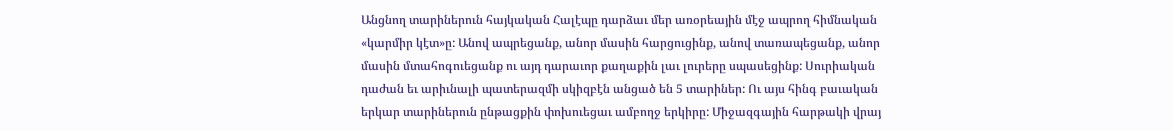Անցնող տարիներուն հայկական Հալէպը դարձաւ մեր առօրեային մէջ ապրող հիմնական «կարմիր կէտ»ը: Անով ապրեցանք, անոր մասին հարցուցինք, անով տառապեցանք, անոր մասին մտահոգուեցանք ու այդ դարաւոր քաղաքին լաւ լուրերը սպասեցինք: Սուրիական դաժան եւ արիւնալի պատերազմի սկիզբէն անցած են 5 տարիներ: Ու այս հինգ բաւական երկար տարիներուն ընթացքին փոխուեցաւ ամբողջ երկիրը: Միջազգային հարթակի վրայ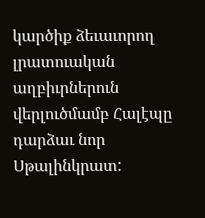կարծիք ձեւաւորող լրատուական աղբիւրներուն վերլուծմամբ Հալէպը դարձաւ նոր Սթալինկրատ: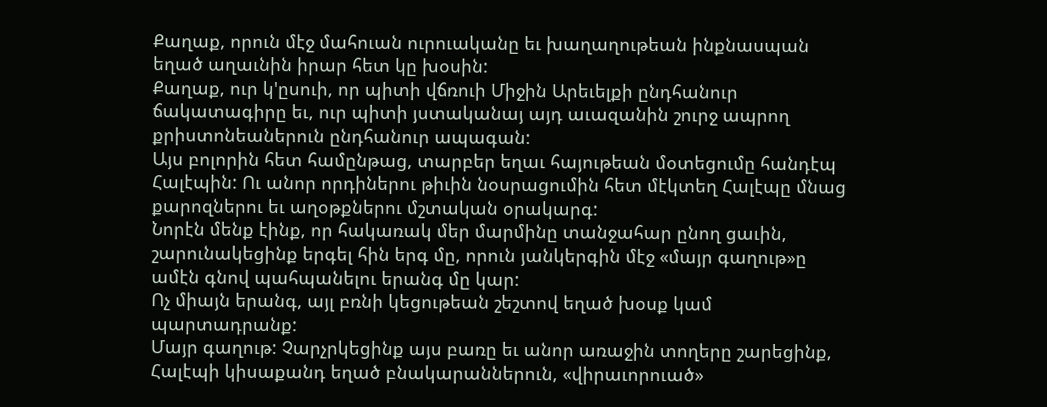Քաղաք, որուն մէջ մահուան ուրուականը եւ խաղաղութեան ինքնասպան եղած աղաւնին իրար հետ կը խօսին:
Քաղաք, ուր կ'ըսուի, որ պիտի վճռուի Միջին Արեւելքի ընդհանուր ճակատագիրը եւ, ուր պիտի յստականայ այդ աւազանին շուրջ ապրող քրիստոնեաներուն ընդհանուր ապագան:
Այս բոլորին հետ համընթաց, տարբեր եղաւ հայութեան մօտեցումը հանդէպ Հալէպին: Ու անոր որդիներու թիւին նօսրացումին հետ մէկտեղ Հալէպը մնաց քարոզներու եւ աղօթքներու մշտական օրակարգ:
Նորէն մենք էինք, որ հակառակ մեր մարմինը տանջահար ընող ցաւին, շարունակեցինք երգել հին երգ մը, որուն յանկերգին մէջ «մայր գաղութ»ը ամէն գնով պահպանելու երանգ մը կար:
Ոչ միայն երանգ, այլ բռնի կեցութեան շեշտով եղած խօսք կամ պարտադրանք:
Մայր գաղութ: Չարչրկեցինք այս բառը եւ անոր առաջին տողերը շարեցինք, Հալէպի կիսաքանդ եղած բնակարաններուն, «վիրաւորուած»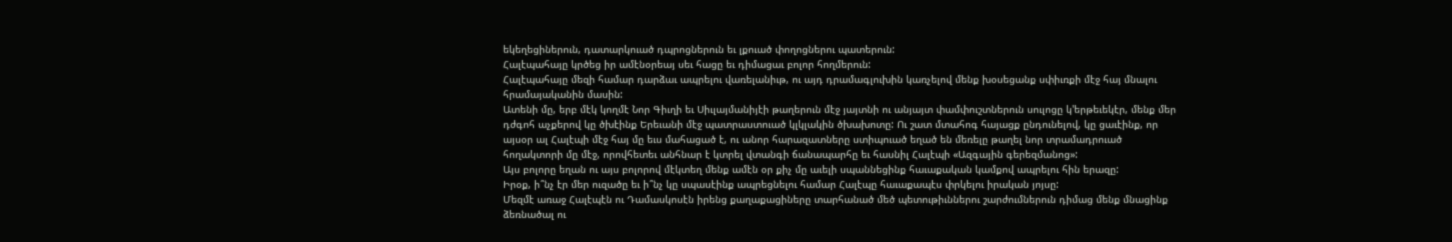եկեղեցիներուն, դատարկուած դպրոցներուն եւ լքուած փողոցներու պատերուն:
Հալէպահայը կրծեց իր ամէնօրեայ սեւ հացը եւ դիմացաւ բոլոր հողմերուն:
Հալէպահայը մեզի համար դարձաւ ապրելու վառելանիւթ, ու այդ դրամագլուխին կառչելով մենք խօսեցանք սփիւռքի մէջ հայ մնալու հրամայականին մասին:
Ատենի մը, երբ մէկ կողմէ Նոր Գիւղի եւ Սիւլայմանիյէի թաղերուն մէջ յայտնի ու անյայտ փամփուշտներուն սուլոցը կ'երթեւեկէր, մենք մեր դժգոհ աչքերով կը ծխէինք Երեւանի մէջ պատրաստուած կլկլակին ծխախոտը: Ու շատ մտահոգ հայացք ընդունելով, կը ցաւէինք, որ այսօր ալ Հալէպի մէջ հայ մը եւս մահացած է, ու անոր հարազատները ստիպուած եղած են մեռելը թաղել նոր տրամադրուած հողակտորի մը մէջ, որովհետեւ անհնար է կտրել վտանգի ճանապարհը եւ հասնիլ Հալէպի «Ազգային գերեզմանոց»:
Այս բոլորը եղան ու այս բոլորով մէկտեղ մենք ամէն օր քիչ մը աւելի սպաննեցինք հաւաքական կամքով ապրելու հին երազը:
Իրօք, ի՞նչ էր մեր ուզածը եւ ի՞նչ կը սպասէինք ապրեցնելու համար Հալէպը հաւաքապէս փրկելու իրական յոյսը:
Մեզմէ առաջ Հալէպէն ու Դամասկոսէն իրենց քաղաքացիները տարհանած մեծ պետութիւններու շարժումներուն դիմաց մենք մնացինք ձեռնածալ ու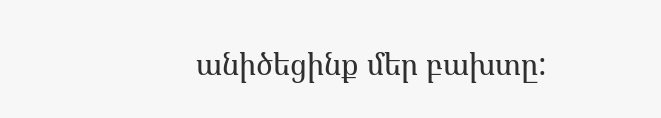անիծեցինք մեր բախտը: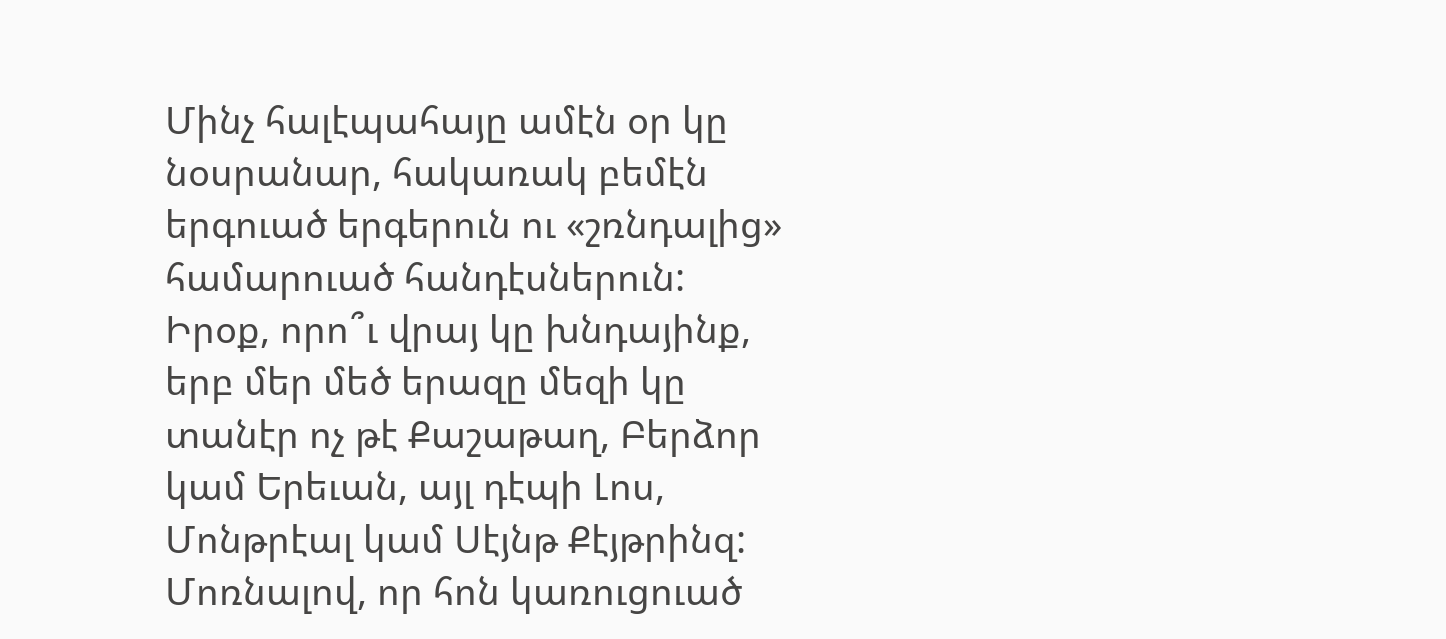Մինչ հալէպահայը ամէն օր կը նօսրանար, հակառակ բեմէն երգուած երգերուն ու «շռնդալից» համարուած հանդէսներուն:
Իրօք, որո՞ւ վրայ կը խնդայինք, երբ մեր մեծ երազը մեզի կը տանէր ոչ թէ Քաշաթաղ, Բերձոր կամ Երեւան, այլ դէպի Լոս, Մոնթրէալ կամ Սէյնթ Քէյթրինզ:
Մոռնալով, որ հոն կառուցուած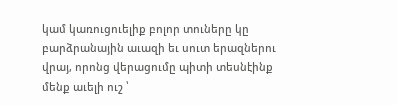կամ կառուցուելիք բոլոր տուները կը բարձրանային աւազի եւ սուտ երազներու վրայ, որոնց վերացումը պիտի տեսնէինք մենք աւելի ուշ ՝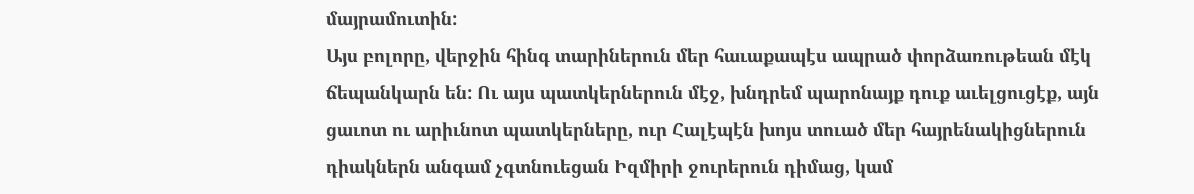մայրամուտին:
Այս բոլորը, վերջին հինգ տարիներուն մեր հաւաքապէս ապրած փորձառութեան մէկ ճեպանկարն են: Ու այս պատկերներուն մէջ, խնդրեմ պարոնայք դուք աւելցուցէք, այն ցաւոտ ու արիւնոտ պատկերները, ուր Հալէպէն խոյս տուած մեր հայրենակիցներուն դիակներն անգամ չգտնուեցան Իզմիրի ջուրերուն դիմաց, կամ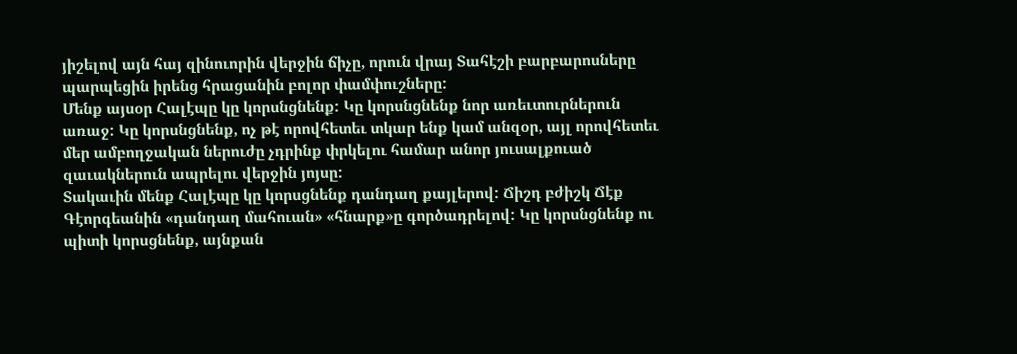յիշելով այն հայ զինուորին վերջին ճիչը, որուն վրայ Տահէշի բարբարոսները պարպեցին իրենց հրացանին բոլոր փամփուշները:
Մենք այսօր Հալէպը կը կորսնցնենք: Կը կորսնցնենք նոր առեւտուրներուն առաջ: Կը կորսնցնենք, ոչ թէ որովհետեւ տկար ենք կամ անզօր, այլ որովհետեւ մեր ամբողջական ներուժը չդրինք փրկելու համար անոր յուսալքուած զաւակներուն ապրելու վերջին յոյսը:
Տակաւին մենք Հալէպը կը կորսցնենք դանդաղ քայլերով: Ճիշդ բժիշկ Ճէք Գէորգեանին «դանդաղ մահուան» «հնարք»ը գործադրելով: Կը կորսնցնենք ու պիտի կորսցնենք, այնքան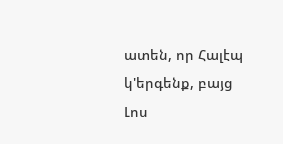ատեն, որ Հալէպ կ'երգենք, բայց Լոս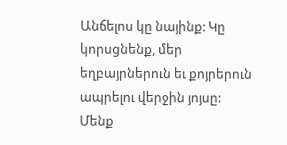Անճելոս կը նայինք: Կը կորսցնենք, մեր եղբայրներուն եւ քոյրերուն ապրելու վերջին յոյսը:
Մենք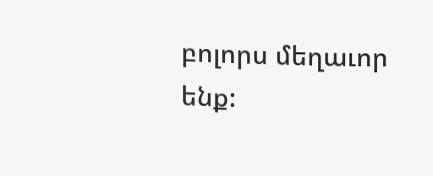բոլորս մեղաւոր ենք: